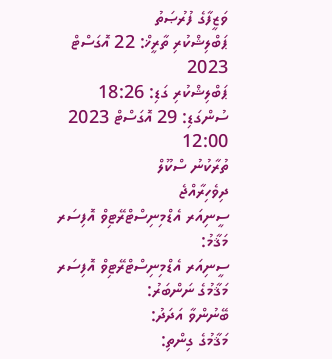ވަޒީފާގެ ފުރުޞަތު
ޕަބްލިޝްކުރި ތާރީޚް: 22 އޮގަސްޓް 2023
ޕަބްލިޝްކުރި ގަޑި: 18:26
ސުންގަޑި: 29 އޮގަސްޓް 2023 12:00
ތުރާކުނު ސްކޫލް
ދިވެހިރާއްޖެ
ސީނިއަރ އެޑްމިނިސްޓްރޭޓިވް އޮފިސަރ
މަޤާމު:
ސީނިއަރ އެޑްމިނިސްޓްރޭޓިވް އޮފިސަރ
މަޤާމުގެ ނަންބަރު:
ބޭނުންވާ އަދަދު:
މަޤާމުގެ ގިންތި: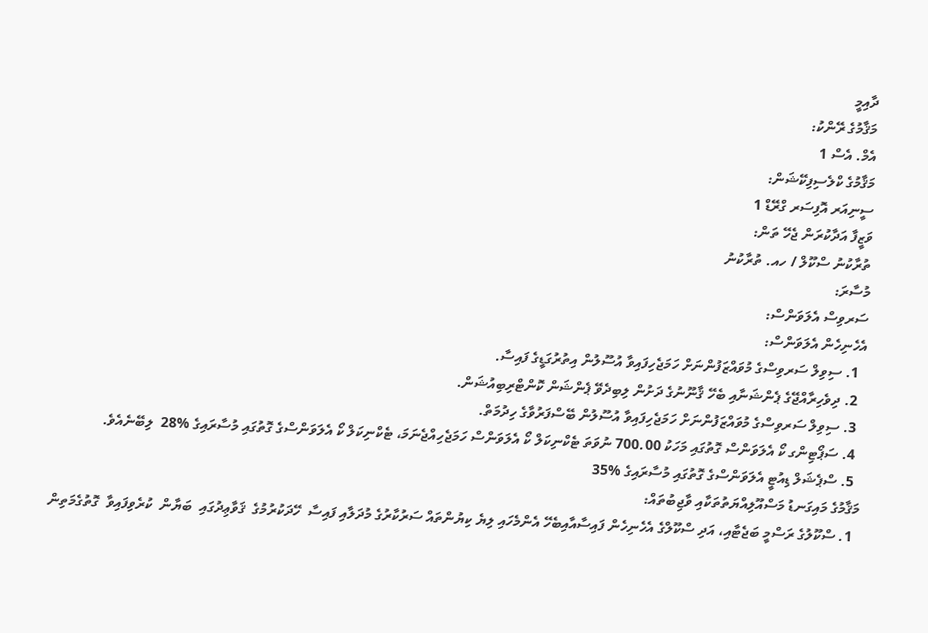ދާއިމީ
މަޤާމުގެ ރޭންކު:
އެމް. އެސް 1
މަޤާމުގެ ކްލެސިފިކޭޝަން:
ސީނިއަރ އޮފިސަރ ގްރޭޑް 1
ވަޒީފާ އަދާކުރަން ޖެހޭ ތަން:
ތުރާކުނު ސްކޫލް / ހއ. ތުރާކުނު
މުސާރަ:
ސަރވިސް އެލަވަންސް:
އެހެނިހެން އެލަވަންސް:
  1. ސިވިލް ސަރވިސްގެ މުވައްޒަފުންނަށް ހަމަޖެހިފައިވާ އުސޫލުން އިތުރުގަޑީގެ ފައިސާ.
  2. ދިވެހިރާއްޖޭގެ ޕެންޝަނާއި ބެހޭ ޤާނޫނުގެ ދަށުން ލިބިދެވޭ ޕެންޝަން ކޮންޓްރިބިއުޝަން.
  3. ސިވިލް ސަރވިސްގެ މުވައްޒަފުންނަށް ހަމަޖެހިފައިވާ އުސޫލުން ބޭސްފަރުވާގެ ހިދުމަތް.
  4. ސަޕޯޓިންގ ކޯ އެލަވަންސް ގޮތުގައި މަހަކު 700.00 ނުވަތަ ޓެކްނިކަލް ކޯ އެލަވަންސް ހަމަޖެހިއްޖެނަމަ، ޓެކްނިކަލް ކޯ އެލަވަންސްގެ ގޮތުގައި މުސާރައިގެ %28  ލިބޭނެއެވެ.
  5. ސްޕެޝަލް ޑިއުޓީ އެލަވަންސްގެ ގޮތުގައި މުސާރައިގެ %35
މަޤާމުގެ މައިގަނޑު މަސްއޫލިއްޔަތުތަކާއި ވާޖިބުތައް:
  1. ސްކޫލުގެ ރަސްމީ ބަޖެޓާއި، އަދި ސްކޫލްގެ އެހެނިހެން ފައިސާއާއިބެހޭ އެންމެހައި ލިޔެ ކިޔުންތައް ސަރުކާރުގެ މުދަލާއި ފައިސާ  ހޭދަކުރުމުގެ  ޤަވާޢިދުގައި  ބަޔާން  ކުރެވިފައިވާ  ގޮތުގެމަތިން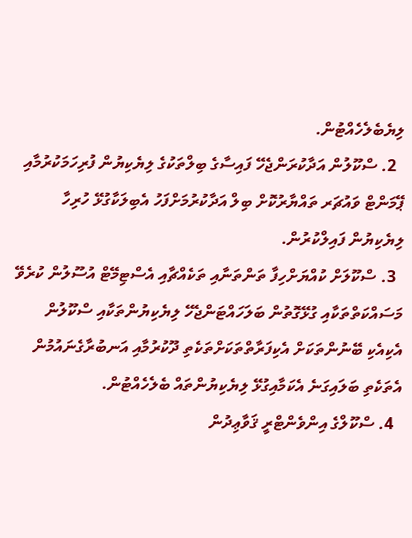ލިޔެބެލެހެއްޓުން.
  2. ސްކޫލުން އަދާކުރަންޖެހޭ ފައިސާގެ ބިލްތަކުގެ ލިޔެކިޔުން ފުރިހަމަކުރުމާއި ޕޭމަންޓް ވައުޗަރ ތައްޔާރުކޮށް ބިލް އަދާކުރުމަށްފަހު އެބިލަކާގުޅޭ ހުރިހާ ލިޔެކިޔުން ފައިލްކުރުން.
  3. ސްކޫލަށް ކުއްޔަށްހިފާ ތަންތަނާއި ތަކެއްޗާއި އެސްޓިމޭޓް އުސޫލުން ކުރެވޭ މަސައްކަތްތަކާއި ގުޅޭގޮތުން ބަލަހައްޓަންޖެހޭ ލިޔެކިޔުންތަކާއި ސްކޫލުން އެކިއެކި ބޭނުންތަކަށް އެކިފަރާތްތަކަށްތަކެތި ދޫކުރުމާއި އަނބުރާގެނައުމުން އެތަކެތި ބަލައިގަނެ އެކަމާއިގުޅޭ ލިޔެކިޔުންތައް ބެލެހެއްޓުން.
  4. ސްކޫލްގެ އިންވެންޓްރީ ޤަވާޢިދުން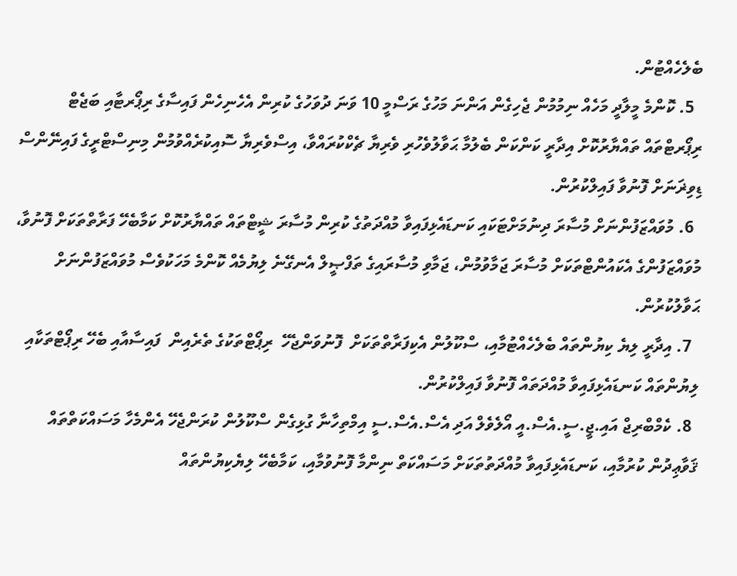ބެލެހެއްޓުން.
  5. ކޮންމެ މީލާދީ މަހެއް ނިމުމުން ޖެހިގެން އަންނަ މަހުގެ ރަސްމީ 10 ވަނަ ދުވަހުގެ ކުރިން އެހެނިހެން ފައިސާގެ ރިޕޯރޓާއި ބަޖެޓް ރިޕޯރޓްތައް ތައްޔާރުކޮށް އިދާރީ ކަންކަން ބެލުމާ ޙަވާލުވެހުރި ވެރިޔާ ޗެކްކުރައްވާ، އިސްވެރިޔާ ސޮއިކުރެއްވުމުން މިނިސްޓްރީގެ ފައިނޭންސް ޑިވިޜަނަށް ފޮނުވާ ފައިލްކުރުން.
  6. މުވައްޒަފުންނަށް މުސާރަ ދިނުމަށްޓަކައި ކަނޑައެޅިފައިވާ މުއްދަތުގެ ކުރިން މުސާރަ ޝީޓްތައް ތައްޔާރުކޮށް ކަމާބެހޭ ފަރާތްތަކަށް ފޮނުވާ، މުވައްޒަފުންގެ އެކައުންޓްތަކަށް މުސާރަ ޖަމާވުމުން، ޖަމާވި މުސާރައިގެ ތަފްޞީލް އެނގޭނެ ލިޔުމެއް ކޮންމެ މަހަކުވެސް މުވައްޒަފުންނަށް ޙަވާލުކުރުން.
  7. އިދާރީ ލިޔެ ކިޔުންތައް ބެލެހެއްޓުމާއި، ސްކޫލުން އެކިފަރާތްތަކަށް  ފޮނުވަންޖެހޭ  ރިޕޯޓްތަކުގެ ތެރެއިން  ފައިސާއާއި ބެހޭ ރިޕޯޓްތަކާއި ލިޔުންތައް ކަނޑައެޅިފައިވާ މުއްދަތައް ފޮނުވާ ފައިލްކުރުން.
  8. ކެމްބްރިޖް އައި.ޖީ.ސީ.އެސް.އީ އޯލެވެލް އަދި އެސް.އެސް.ސީ އިމްތިހާނާ ގުޅިގެން ސްކޫލުން ކުރަންޖެހޭ އެންމެހާ މަސައްކަތްތައް ޤަވާޢިދުން ކުރުމާއި، ކަނޑައެޅިފައިވާ މުއްދަތުތަކަށް މަސައްކަތް ނިންމާ ފޮނުވުމާއި، ކަމާބެހޭ ލިޔެކިޔުންތައް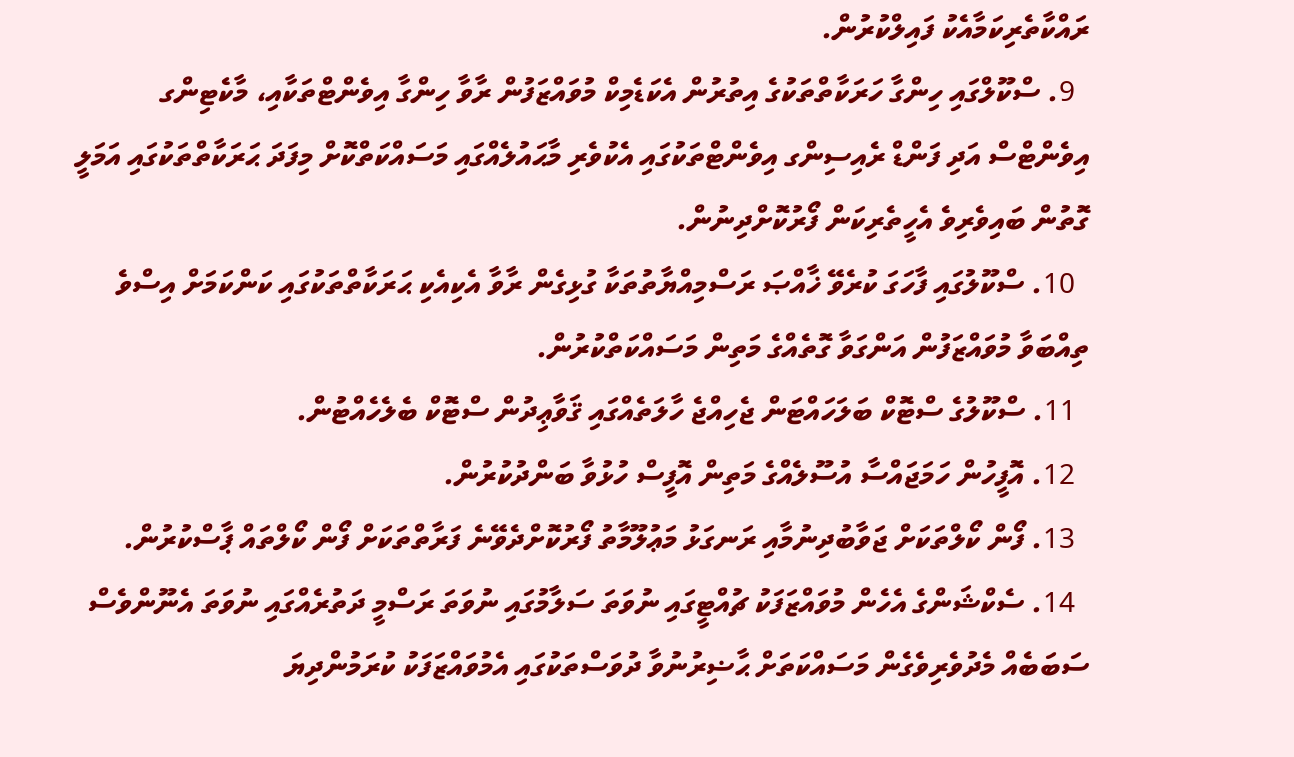ރައްކާތެރިކަމާއެކު ފައިލްކުރުން.
  9. ސްކޫލްގައި ހިންގާ ހަރަކާތްތަކުގެ އިތުރުން އެކަޑެމިކް މުވައްޒަފުން ރާވާ ހިންގާ އިވެންޓްތަކާއި، މާކެޓިންގ އިވެންޓްސް އަދި ފަންޑް ރެއިސިންގ އިވެންޓްތަކުގައި އެކުވެރި މާޙައުލެއްގައި މަސައްކަތްކޮށް މިފަދަ ޙަރަކާތްތަކުގައި އަމަލީ ގޮތުން ބައިވެރިވެ އެހީތެރިކަން ފޯރުކޮށްދިނުން.
  10. ސްކޫލުގައި ފާހަގަ ކުރެވޭ ޚާއްޞަ ރަސްމިއްޔާތުތަކާ ގުޅިގެން ރާވާ އެކިއެކި ޙަރަކާތްތަކުގައި ކަންކަމަށް އިސްވެ ތިއްބަވާ މުވައްޒަފުން އަންގަވާ ގޮތެއްގެ މަތިން މަސައްކަތްކުރުން.
  11. ސްކޫލުގެ ސްޓޮކް ބަލަހައްޓަން ޖެހިއްޖެ ހާލަތެއްގައި ޤަވާޢިދުން ސްޓޮކް ބެލެހެއްޓުން.
  12. އޮފީހުން ހަމަޖައްސާ އުސޫލެއްގެ މަތިން އޮފީސް ހުޅުވާ ބަންދުކުރުން.
  13. ފޯން ކޯލްތަކަށް ޖަވާބުދިނުމާއި ރަނގަޅު މަޢުލޫމާތު ފޯރުކޮށްދެވޭނެ ފަރާތްތަކަށް ފޯން ކޯލްތައް ޕާސްކުރުން.
  14. ސެކްޝަންގެ އެހެން މުވައްޒަފަކު ޗުއްޓީގައި ނުވަތަ ސަލާމުގައި ނުވަތަ ރަސްމީ ދަތުރެއްގައި ނުވަތަ އެނޫންވެސް ސަބަބެއް މެދުވެރިވެގެން މަސައްކަތަށް ޙާޟިރުނުވާ ދުވަސްތަކުގައި އެމުވައްޒަފަކު ކުރަމުންދިޔަ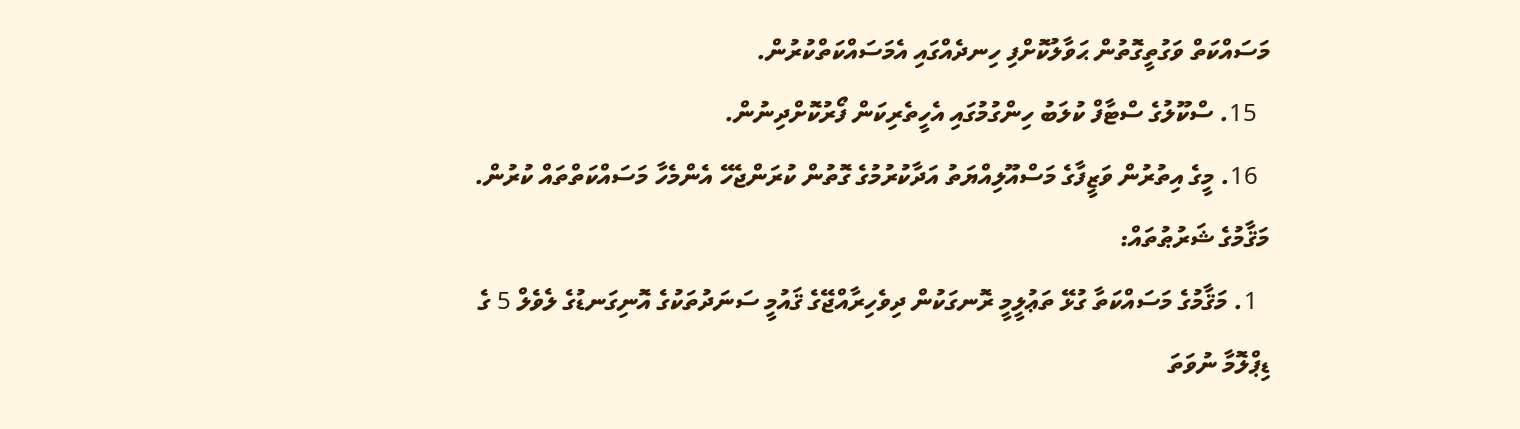މަސައްކަތް ވަގުތީގޮތުން ޙަވާލުކޮށްފި ހިނދެއްގައި އެމަސައްކަތްކުރުން.
  15. ސްކޫލުގެ ސްޓާފް ކުލަބު ހިންގުމުގައި އެހީތެރިކަން ފޯރުކޮށްދިނުން.
  16. މީގެ އިތުރުން ވަޒީފާގެ މަސްއޫލިއްޔަތު އަދާކުރުމުގެ ގޮތުން ކުރަންޖެހޭ އެންމެހާ މަސައްކަތްތައް ކުރުން.
މަޤާމުގެ ޝަރުޠުތައް:
  1. މަޤާމުގެ މަސައްކަތާ ގުޅޭ ތަޢުލީމީ ރޮނގަކުން ދިވެހިރާއްޖޭގެ ޤައުމީ ސަނަދުތަކުގެ އޮނިގަނޑުގެ ލެވެލް 5 ގެ ޑިޕްލޮމާ ނުވަތަ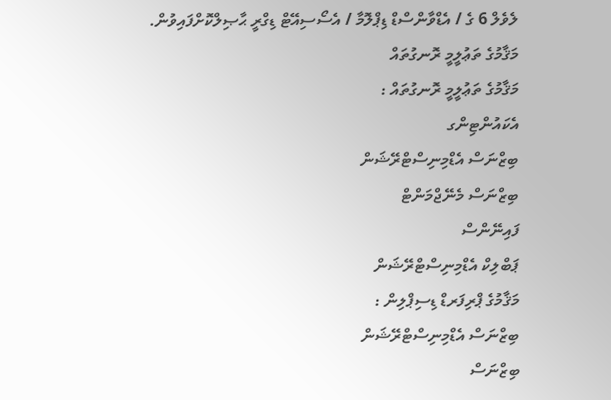ލެވެލް 6 ގެ / އެޑްވާންސްޑް ޑިޕްލޮމާ / އެސޯސިއޭޓް ޑިގްރީ ޙާޞިލްކޮށްފައިވުން.
މަޤާމުގެ ތަޢުލީމީ ރޮނގުތައް
މަޤާމުގެ ތަޢުލީމީ ރޮނގުތައް :
އެކައުންޓިންގ
ބިޒްނަސް އެޑްމިނިސްޓްރޭޝަން
ބިޒްނަސް މެނޭޖްމަންޓް
ފައިނޭންސް
ޕަބްލިކް އެޑްމިނިސްޓްރޭޝަން
މަޤާމުގެ ޕްރިފަރޑް ޑިސިޕްލިން :
ބިޒްނަސް އެޑްމިނިސްޓްރޭޝަން
ބިޒްނަސް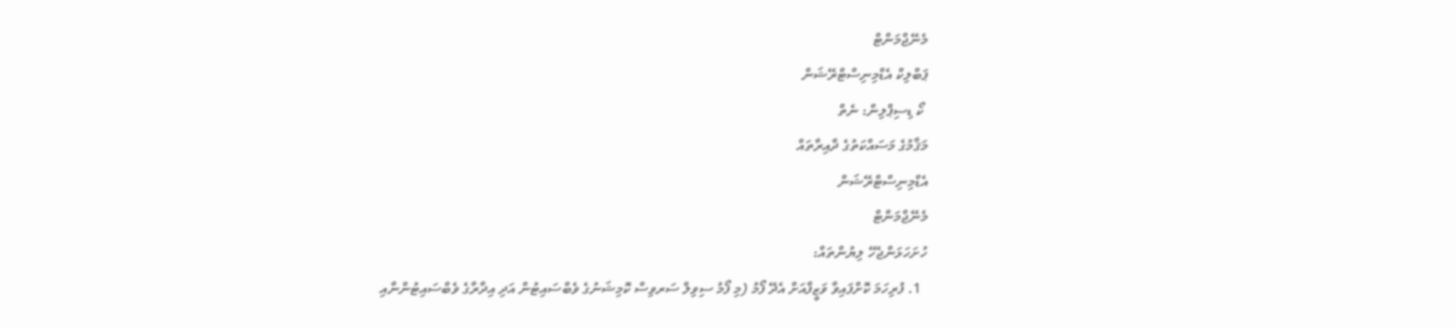މެނޭޖްމަންޓް
ޕަބްލިކް އެޑްމިނިސްޓްރޭޝަން
 ކޯ ޑިސިޕްލިން: ނެތް
މަޤާމުގެ މަސައްކަތުގެ ދާއިރާތައް
އެޑްމިނިސްޓްރޭޝަން
މެނޭޖްމަންޓް
ހުށަހަޅަންޖެހޭ ލިޔުންތައް:
  1. ފުރިހަމަ ކޮށްފައިވާ ވަޒީފާއަށް އެދޭ ފޯމު (މި ފޯމު ސިވިލް ސަރވިސް ކޮމިޝަނުގެ ވެބްސައިޓުން އަދި އިދާރާގެ ވެބްސައިޓުންނާއި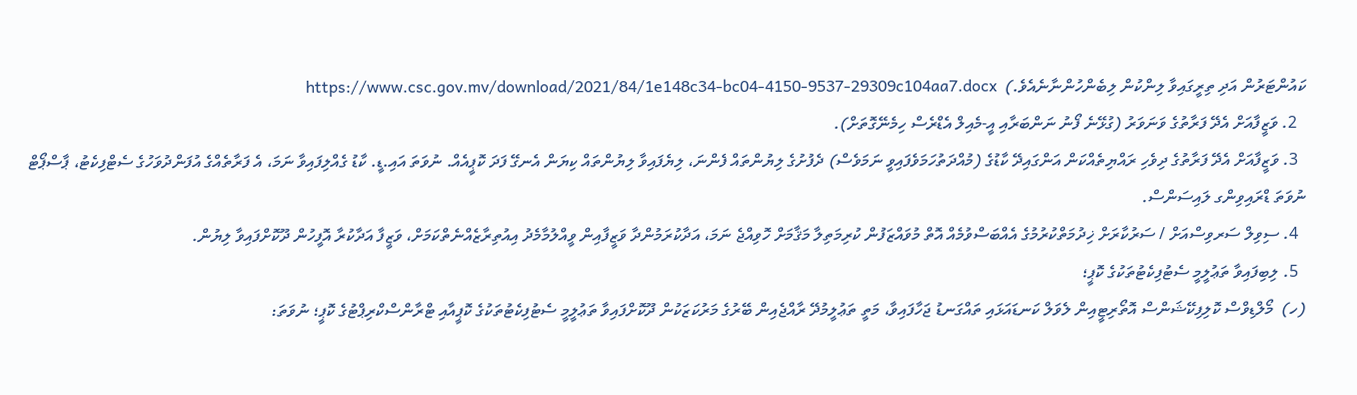ކައުންޓަރުން އަދި ތިރީގައިވާ ލިންކުން ލިބެންހުންނާނެއެވެ.)  https://www.csc.gov.mv/download/2021/84/1e148c34-bc04-4150-9537-29309c104aa7.docx
  2. ވަޒީފާއަށް އެދޭ ފަރާތުގެ ވަނަވަރު (ގުޅޭނެ ފޯނު ނަންބަރާއި އީ-މެއިލް އެޑްރެސް ހިމެނޭގޮތަށް).
  3. ވަޒީފާއަށް އެދޭ ފަރާތުގެ ދިވެހި ރައްޔިތެއްކަން އަންގައިދޭ ކާޑުގެ (މުއްދަތުހަމަވެފައިވީ ނަމަވެސް) ދެފުށުގެ ލިޔުންތައް ފެންނަ، ލިޔެފައިވާ ލިޔުންތައް ކިޔަން އެނގޭ ފަދަ ކޮޕީއެއް. ނުވަތަ އައި.ޑީ. ކާޑު ގެއްލިފައިވާ ނަމަ، އެ ފަރާތެއްގެ އުފަންދުވަހުގެ ސެޓްފިކެޓު، ޕާސްޕޯޓް ނުވަތަ ޑްރައިވިންގ ލައިސަންސް.
  4. ސިވިލް ސަރވިސްއަށް / ސަރުކާރަށް ޚިދުމަތްކުރުމުގެ އެއްބަސްވުމެއް އޮތް މުވައްޒަފުން ކުރިމަތިލާ މަޤާމަށް ހޮވިއްޖެ ނަމަ، އަދާކުރަމުންދާ ވަޒީފާއިން ވީއްލުމާމެދު އިއުތިރާޒެއްނެތްކަމަށް، ވަޒީފާ އަދާކުރާ އޮފީހުން ދޫކޮށްފައިވާ ލިޔުން.
  5. ލިބިފައިވާ ތަޢުލީމީ ސެޓުފިކެޓުތަކުގެ ކޮޕީ؛
(ހ)  މޯލްޑިވްސް ކޮލިފިކޭޝަންސް އޮތޯރިޓީއިން ލެވަލް ކަނޑައަޅައި ތައްގަނޑު ޖަހާފައިވާ، މަތީ ތަޢުލީމުދޭ ރާއްޖެއިން ބޭރުގެ މަރުކަޒަކުން ދޫކޮށްފައިވާ ތަޢުލީމީ ސެޓުފިކެޓުތަކުގެ ކޮޕީއާއި ޓްރާންސްކްރިޕްޓުގެ ކޮޕީ؛ ނުވަތަ: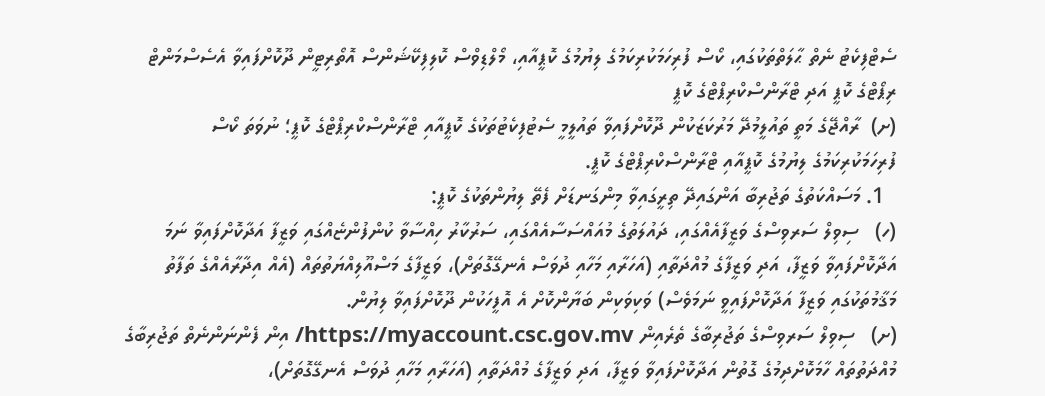ސެޓްފިކެޓު ނެތް ޙާލަތްތަކުގައި، ކޯސް ފުރިހަމަކުރިކަމުގެ ލިޔުމުގެ ކޮޕީއާއި، މޯލްޑިވްސް ކޮލިފިކޭޝަންސް އޮތޯރިޓީން ދޫކޮށްފައިވާ އެސެސްމަންޓް ރިޕޯޓްގެ ކޮޕީ އަދި ޓްރާންސްކްރިޕްޓްގެ ކޮޕީ
(ށ)  ރާއްޖޭގެ މަތީ ތައުލީމުދޭ މަރުކަޒަކުން ދޫކޮށްފައިވާ ތައުލީމީ ސެޓުފިކެޓުތަކުގެ ކޮޕީއާއި ޓްރާންސްކްރިޕްޓްގެ ކޮޕީ؛ ނުވަތަ ކޯސް ފުރިހަމަކުރިކަމުގެ ލިޔުމުގެ ކޮޕީއާއި ޓްރާންސްކްރިޕްޓްގެ ކޮޕީ.
  1. މަސައްކަތުގެ ތަޖުރިބާ އަންގައިދޭ ތިރީގައިވާ މިންގަނޑަށް ފެތޭ ލިޔުންތަކުގެ ކޮޕީ:
(ހ)   ސިވިލް ސަރވިސްގެ ވަޒީފާއެއްގައި، ދައުލަތުގެ މުއައްސަސާއެއްގައި، ސަރުކާރު ހިއްސާވާ ކުންފުންޏެއްގައި ވަޒީފާ އަދާކޮށްފައިވާ ނަމަ އަދާކޮށްފައިވާ ވަޒީފާ، އަދި ވަޒީފާގެ މުއްދަތާއި (އަހަރާއި މަހާއި ދުވަސް އެނގޭގޮތަށް)، ވަޒީފާގެ މަސްއޫލިއްޔަތުތައް (އެއް އިދާރާއެއްގެ ތަފާތު މަޤާމުތަކުގައި ވަޒީފާ އަދާކޮށްފައިވީ ނަމަވެސް) ވަކިވަކިން ބަޔާންކޮށް އެ އޮފީހަކުން ދޫކޮށްފައިވާ ލިޔުން.
(ށ)   ސިވިލް ސަރވިސްގެ ތަޖުރިބާގެ ތެރެއިން https://myaccount.csc.gov.mv/ އިން ފެންނަންނެތް ތަޖުރިބާގެ މުއްދަތުތައް ހާމަކޮށްދިމުގެ ގޮތުން އަދާކޮށްފައިވާ ވަޒީފާ، އަދި ވަޒީފާގެ މުއްދަތާއި (އަހަރާއި މަހާއި ދުވަސް އެނގޭގޮތަށް)،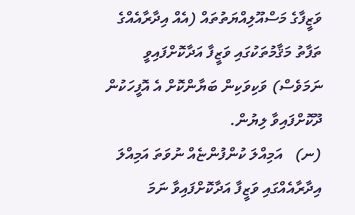ވަޒީފާގެ މަސްއޫލިއްޔަތުތައް (އެއް އިދާރާއެއްގެ ތަފާތު މަޤާމުތަކުގައި ވަޒީފާ އަދާކޮށްފައިވީ ނަމަވެސް) ވަކިވަކިން ބަޔާންކޮށް އެ އޮފީހަކުން ދޫކޮށްފައިވާ ލިޔުން.
(ނ)   އަމިއްލަ ކުންފުންޏެއް ނުވަތަ އަމިއްލަ އިދާރާއެއްގައި ވަޒީފާ އަދާކޮށްފައިވާ ނަމަ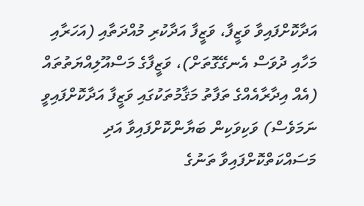އަދާކޮށްފައިވާ ވަޒީފާ، ވަޒީފާ އަދާކުރި މުއްދަތާއި (އަހަރާއި މަހާއި ދުވަސް އެނގޭގޮތަށް)، ވަޒީފާގެ މަސްއޫލިއްޔަތުތައް (އެއް އިދާރާއެއްގެ ތަފާތު މަޤާމުތަކުގައި ވަޒީފާ އަދާކޮށްފައިވީ ނަމަވެސް) ވަކިވަކިން ބަޔާންކޮށްފައިވާ އަދި މަސައްކަތްކޮށްފައިވާ ތަނުގެ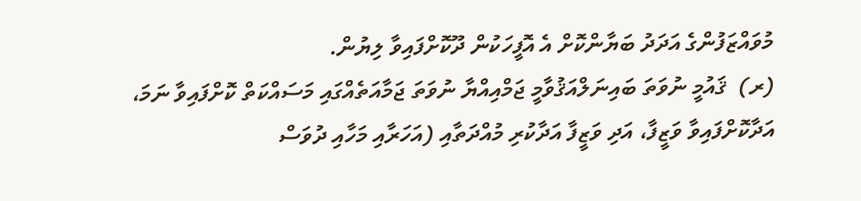މުވައްޒަފުންގެ އަދަދު ބަޔާންކޮށް އެ އޮފީހަކުން ދޫކޮށްފައިވާ ލިޔުން.
(ރ)  ޤައުމީ ނުވަތަ ބައިނަލްއަޤުވާމީ ޖަމްއިއްޔާ ނުވަތަ ޖަމާއަތެއްގައި މަސައްކަތް ކޮށްފައިވާ ނަމަ، އަދާކޮށްފައިވާ ވަޒީފާ، އަދި ވަޒީފާ އަދާކުރި މުއްދަތާއި (އަހަރާއި މަހާއި ދުވަސް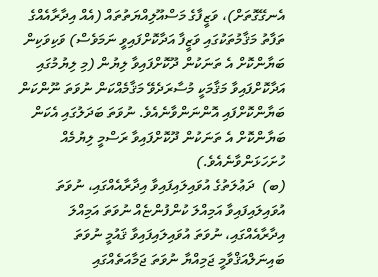އެނގޭގޮތަށް)، ވަޒީފާގެ މަސްއޫލިއްޔަތުތައް (އެއް އިދާރާއެއްގެ ތަފާތު މަޤާމުތަކުގައި ވަޒީފާ އަދާކޮށްފައިވީ ނަމަވެސް) ވަކިވަކިން ބަޔާންކޮށް އެ ތަނަކުން ދޫކޮށްފައިވާ ލިޔުން (މި ލިޔުމުގައި އަދާކޮށްފައިވާ މަޤާމަކީ މުސާރަދެވޭ މަޤާމެއްކަން ނުވަތަ ނޫންކަން ބަޔާންކޮށްފައި އޮންނަންވާނެއެވެ. ނުވަތަ ބަދަލުގައި އެކަން ބަޔާންކޮށް އެ ތަނަކުން ދޫކޮށްފައިވާ ރަސްމީ ލިޔުމެއް ހުށަހަޅަންވާނެއެވެ.)
(ބ)  ދަޢުލަތުގެ އުވައިލައިފައިވާ އިދާރާއެއްގައި، ނުވަތަ އުވައިލައިފައިވާ އަމިއްލަ ކުންފުންޏެއް ނުވަތަ އަމިއްލަ އިދާރާއެއްގައި، ނުވަތަ އުވައިލައިފައިވާ ޤައުމީ ނުވަތަ ބައިނަލްއަޤްވާމީ ޖަމިއްޔާ ނުވަތަ ޖަމާއަތެއްގައި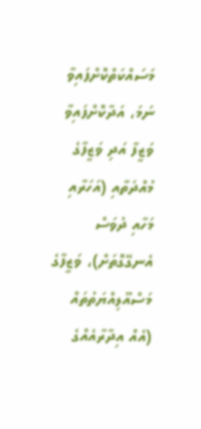މަސައްކަތްކޮށްފައިވާ ނަމަ، އަދާކޮށްފައިވާ ވަޒީފާ އަދި ވަޒީފާގެ މުއްދަތާއި (އަހަރާއި މަހާއި ދުވަސް އެނގޭގޮތަށް)، ވަޒީފާގެ މަސްއޫލިއްޔަތުތައް (އެއް އިދާރާއެއްގެ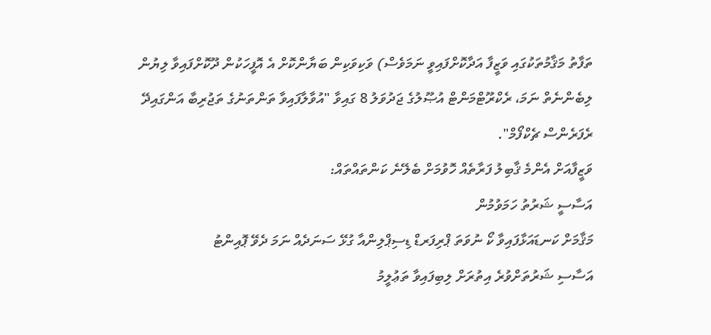ތަފާތު މަޤާމުތަކުގައި ވަޒީފާ އަދާކޮށްފައިވީ ނަމަވެސް) ވަކިވަކިން ބަޔާންކޮށް އެ އޮފީހަކުން ދޫކޮށްފައިވާ ލިޔުން ލިބެންނެތް ނަމަ، ރެކްރޫޓްމަންޓް އުޞޫލުގެ ޖަދުވަލު 8 ގައިވާ "އުވާލާފައިވާ ތަންތަނުގެ ތަޖުރިބާ އަންގައިދޭ ރެފަރެންސް ޗެކްފޯމް".
ވަޒީފާއަށް އެންމެ ޤާބިލު ފަރާތެއް ހޮވުމަށް ބެލޭނެ ކަންތައްތައް:
އަސާސީ ޝަރުތު ހަމަވުމުން
މަޤާމަށް ކަނޑައަޅާފައިވާ ކޯ ނުވަތަ ޕްރިފަރޑް ޑިސިޕްލިންއާ ގުޅޭ ސަނަދެއް ނަމަ ދެވޭ ޕޮއިންޓު
އަސާސި ޝަރުތަށްވުރެ އިތުރަށް ލިބިފައިވާ ތަޢުލީމު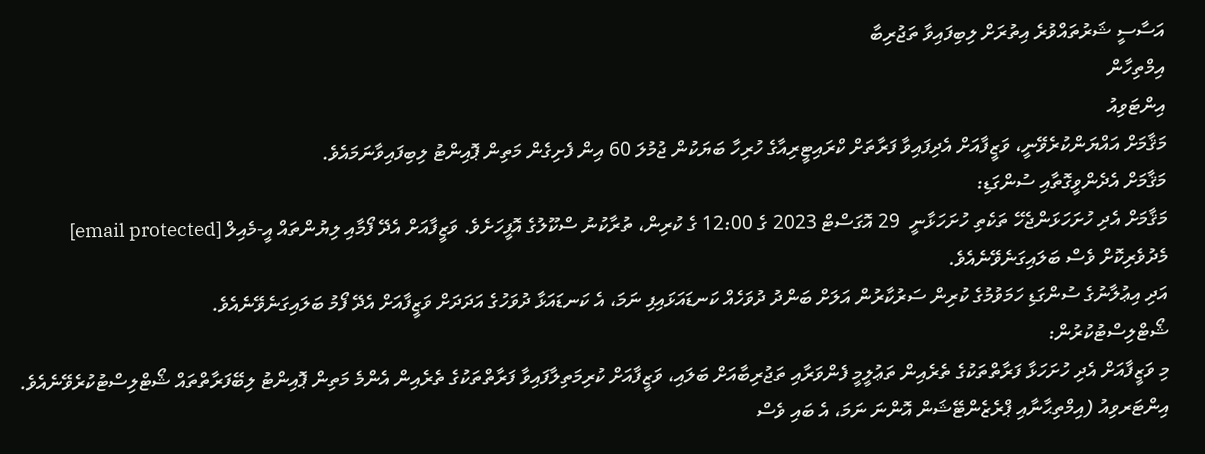އަސާސީ ޝަރުތައްވުރެ އިތުރަށް ލިބިފައިވާ ތަޖުރިބާ
އިމްތިހާން
އިންޓަވިއު
މަޤާމަށް އައްޔަންކުރެވޭނީ، ވަޒީފާއަށް އެދިފައިވާ ފަރާތަށް ކްރައިޓީރިއާގެ ހުރިހާ ބަޔަކުން ޖުމުލަ 60 އިން ފެށިގެން މަތިން ޕޮއިންޓު ލިބިފައިވާނަމައެވެ.
މަޤާމަށް އެދެންވީގޮތާއި ސުންގަޑި:
މަޤާމަށް އެދި ހުށަހަޅަންޖެހޭ ތަކެތި ހުށަހަޅާނީ  29 އޮގަސްޓް 2023 ގެ 12:00 ގެ ކުރިން، ތުރާކުނު ސްކޫލުގެ އޮފީހަށެވެ. ވަޒީފާއަށް އެދޭ ފޯމާއި ލިޔުންތައް އީ-މެއިލް [email protected] މެދުވެރިކޮށް ވެސް ބަލައިގަނެވޭނެއެވެ.
އަދި އިޢުލާނުގެ ސުންގަޑި ހަމަވުމުގެ ކުރިން ސަރުކާރުން އަލަށް ބަންދު ދުވަހެއް ކަނޑައަޅައިފި ނަމަ، އެ ކަނޑައަޅާ ދުވަހުގެ އަދަދަށް ވަޒީފާއަށް އެދޭ ފޯމު ބަލައިގަނެވޭނެއެވެ.
ޝޯޓްލިސްޓުކުރުން:
މި ވަޒީފާއަށް އެދި ހުށަހަޅާ ފަރާތްތަކުގެ ތެރެއިން ތަޢުލީމީ ފެންވަރާއި ތަޖުރިބާއަށް ބަލައި، ވަޒީފާއަށް ކުރިމަތިލާފައިވާ ފަރާތްތަކުގެ ތެރެއިން އެންމެ މަތިން ޕޮއިންޓު ލިބޭފަރާތްތައް ޝޯޓްލިސްޓުކުރެވޭނެއެވެ.
އިންޓަރވިއު (އިމްތިޙާނާއި ޕްރެޒެންޓޭޝަން އޮންނަ ނަމަ، އެ ބައި ވެސް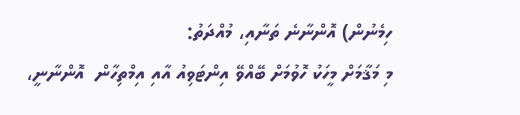ހިމެނުން) އޮންނާނެ ތަނާއި، މުއްދަތު:
މި މަޤާމަށް މީހަކު ހޮވުމަށް ބޭއްވޭ އިންޓަވިއު އާއި އިމްތިހާން  އޮންނާނީ،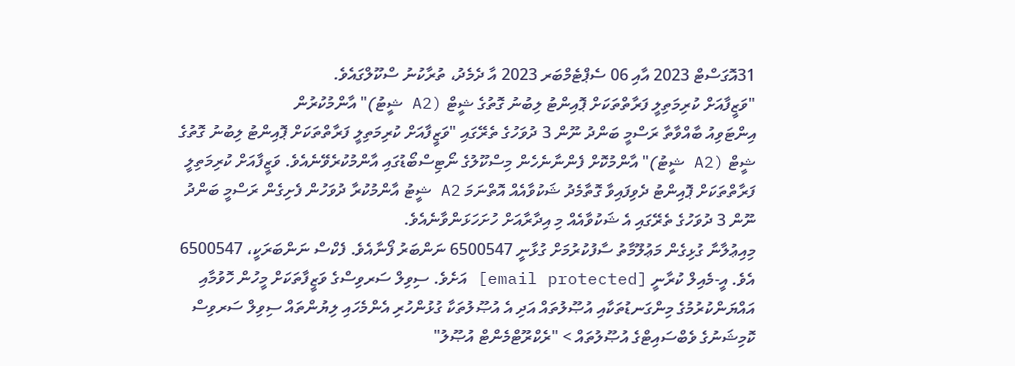31އޮގަސްޓް 2023 އާއި 06 ސެޕްޓެމްބަރ 2023 އާ ދެމެދު، ތުރާކުނު ސްކޫލްގައެވެ.
"ވަޒީފާއަށް ކުރިމަތިލީ ފަރާތްތަކަށް ޕޮއިންޓު ލިބުނު ގޮތުގެ ޝީޓް (A2 ޝީޓު)" އާންމުކުރުން
އިންޓަވިއު ބާއްވާތާ ރަސްމީ ބަންދު ނޫން 3 ދުވަހުގެ ތެރޭގައި "ވަޒީފާއަށް ކުރިމަތިލީ ފަރާތްތަކަށް ޕޮއިންޓު ލިބުނު ގޮތުގެ ޝީޓް (A2 ޝީޓު)" އާންމުކޮށް ފެންނާނެހެން މިސްކޫލުގެ ނޯޓިސްބޯޑުގައި އާންމުކުރެވޭނެއެވެ. ވަޒީފާއަށް ކުރިމަތިލީ ފަރާތްތަކަށް ޕޮއިންޓު ދެވިފައިވާ ގޮތާމެދު ޝަކުވާއެއް އޮތްނަމަ A2 ޝީޓު އާންމުކުރާ ދުވަހުން ފެށިގެން ރަސްމީ ބަންދު ނޫން 3 ދުވަހުގެ ތެރޭގައި އެ ޝަކުވާއެއް މި އިދާރާއަށް ހުށަހަޅަންވާނެއެވެ.
މިއިޢުލާނާ ގުޅިގެން މަޢުލޫމާތު ސާފުކުރުމަށް ގުޅާނީ 6500547 ނަންބަރު ފޯނާއެވެ. ފެކްސް ނަންބަރަކީ، 6500547 އެވެ. އީ-މެއިލް ކުރާނީ [email protected] އަށެވެ. ސިވިލް ސަރވިސްގެ ވަޒީފާތަކަށް މީހުން ހޮވުމާއި އައްޔަންކުރުމުގެ މިންގަނޑުތަކާއި އުޞޫލުތައް އަދި އެ އުޞޫލުތަކާ ގުޅުންހުރި އެންމެހައި ލިޔުންތައް ސިވިލް ސަރވިސް ކޮމިޝަނުގެ ވެބްސައިޓްގެ އުޞޫލުތައް > "ރެކްރޫޓްމެންޓް އުޞޫލު"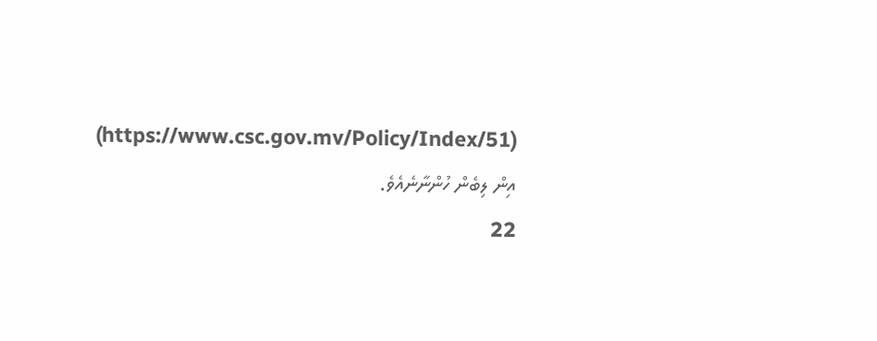(https://www.csc.gov.mv/Policy/Index/51) އިން ލިބެން ހުންނާނެއެވެ.
22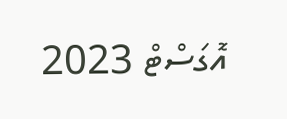އޮގަސްޓް 2023